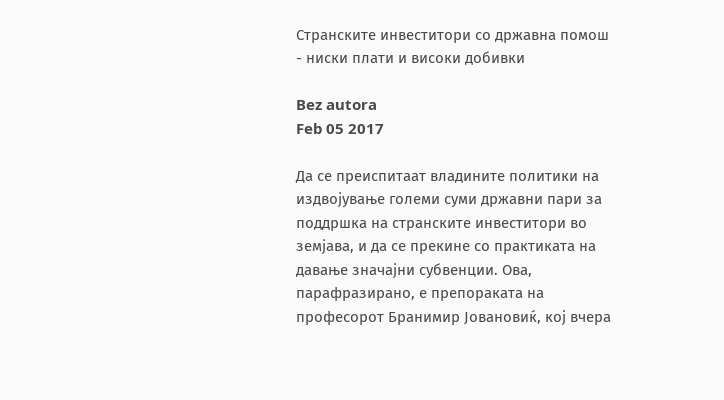Странските инвеститори со државна помош - ниски плати и високи добивки

Bez autora
Feb 05 2017

Да се преиспитаат владините политики на издвојување големи суми државни пари за поддршка на странските инвеститори во земјава, и да се прекине со практиката на давање значајни субвенции. Ова, парафразирано, е препораката на професорот Бранимир Јовановиќ, кој вчера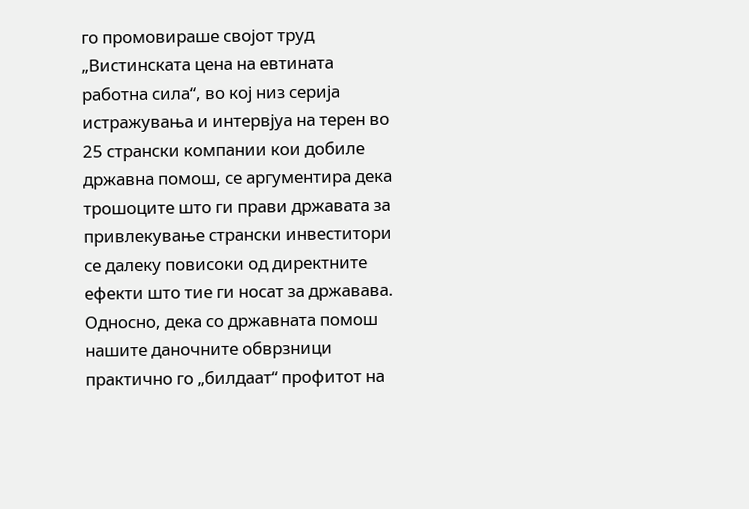го промовираше својот труд „Вистинската цена на евтината работна сила“, во кој низ серија истражувања и интервјуа на терен во 25 странски компании кои добиле државна помош, се аргументира дека трошоците што ги прави државата за привлекување странски инвеститори се далеку повисоки од директните ефекти што тие ги носат за државава. Односно, дека со државната помош нашите даночните обврзници практично го „билдаат“ профитот на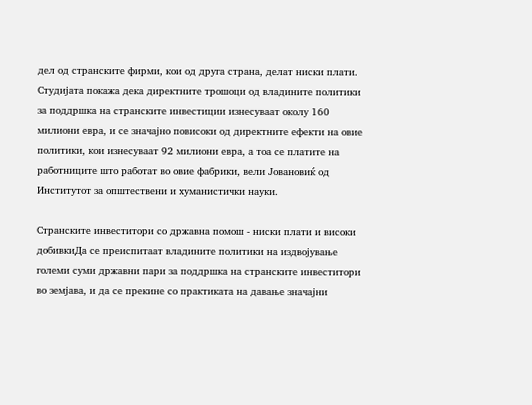дел од странските фирми, кои од друга страна, делат ниски плати. Студијата покажа дека директните трошоци од владините политики за поддршка на странските инвестиции изнесуваат околу 160 милиони евра, и се значајно повисоки од директните ефекти на овие политики, кои изнесуваат 92 милиони евра, а тоа се платите на работниците што работат во овие фабрики, вели Јовановиќ од Институтот за општествени и хуманистички науки.

Странските инвеститори со државна помош - ниски плати и високи добивкиДа се преиспитаат владините политики на издвојување големи суми државни пари за поддршка на странските инвеститори во земјава, и да се прекине со практиката на давање значајни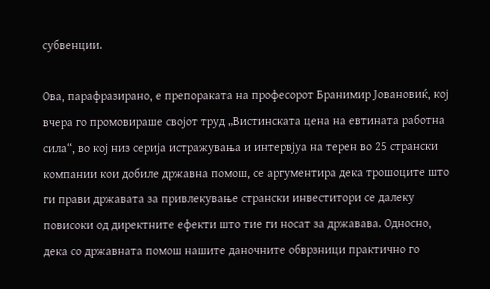субвенции.

Ова, парафразирано, е препораката на професорот Бранимир Јовановиќ, кој вчера го промовираше својот труд „Вистинската цена на евтината работна сила“, во кој низ серија истражувања и интервјуа на терен во 25 странски компании кои добиле државна помош, се аргументира дека трошоците што ги прави државата за привлекување странски инвеститори се далеку повисоки од директните ефекти што тие ги носат за државава. Односно, дека со државната помош нашите даночните обврзници практично го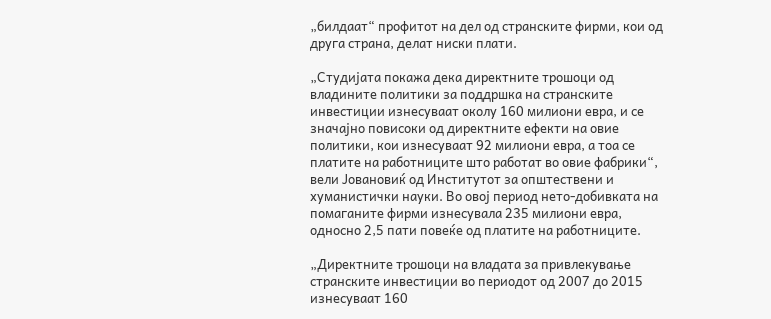„билдаат“ профитот на дел од странските фирми, кои од друга страна, делат ниски плати.

„Студијата покажа дека директните трошоци од владините политики за поддршка на странските инвестиции изнесуваат околу 160 милиони евра, и се значајно повисоки од директните ефекти на овие политики, кои изнесуваат 92 милиони евра, а тоа се платите на работниците што работат во овие фабрики“, вели Јовановиќ од Институтот за општествени и хуманистички науки. Во овој период нето-добивката на помаганите фирми изнесувала 235 милиони евра, односно 2,5 пати повеќе од платите на работниците.

„Директните трошоци на владата за привлекување странските инвестиции во периодот од 2007 до 2015 изнесуваат 160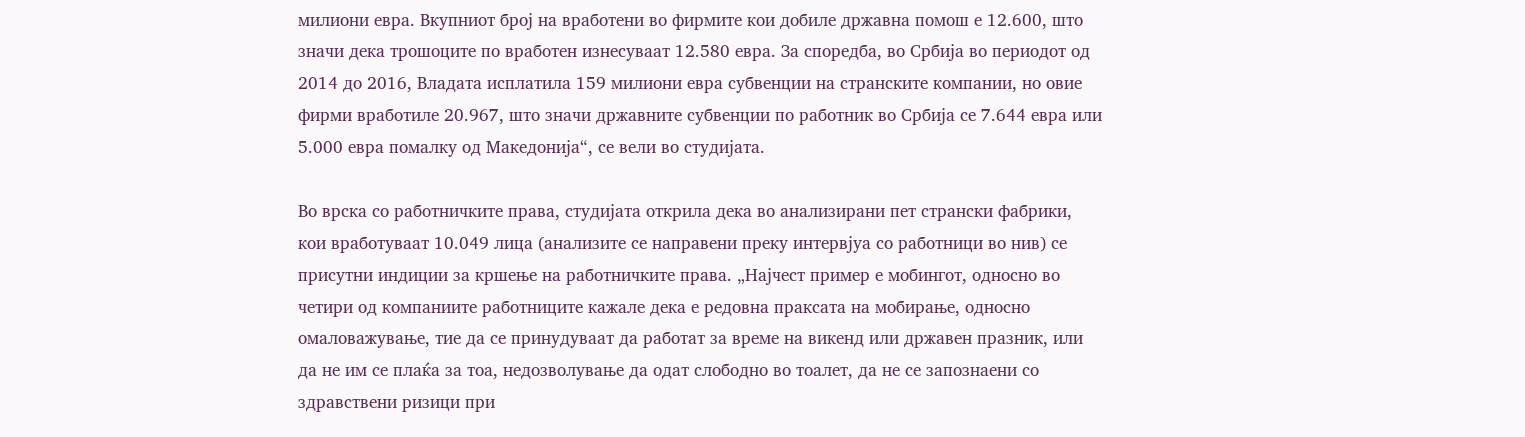милиони евра. Вкупниот број на вработени во фирмите кои добиле државна помош е 12.600, што значи дека трошоците по вработен изнесуваат 12.580 евра. За споредба, во Србија во периодот од 2014 до 2016, Владата исплатила 159 милиони евра субвенции на странските компании, но овие фирми вработиле 20.967, што значи државните субвенции по работник во Србија се 7.644 евра или 5.000 евра помалку од Македонија“, се вели во студијата.

Во врска со работничките права, студијата открила дека во анализирани пет странски фабрики, кои вработуваат 10.049 лица (анализите се направени преку интервјуа со работници во нив) се присутни индиции за кршење на работничките права. „Најчест пример е мобингот, односно во четири од компаниите работниците кажале дека е редовна праксата на мобирање, односно омаловажување, тие да се принудуваат да работат за време на викенд или државен празник, или да не им се плаќа за тоа, недозволување да одат слободно во тоалет, да не се запознаени со здравствени ризици при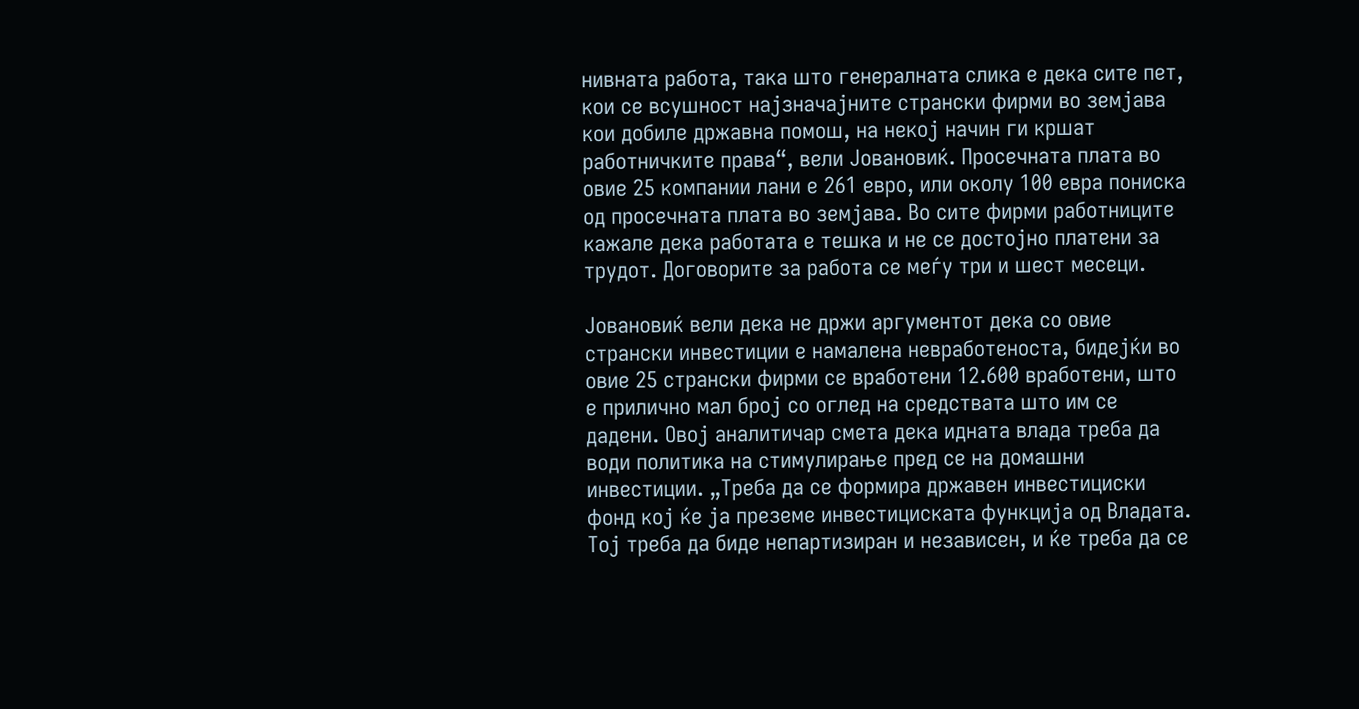нивната работа, така што генералната слика е дека сите пет, кои се всушност најзначајните странски фирми во земјава кои добиле државна помош, на некој начин ги кршат работничките права“, вели Јовановиќ. Просечната плата во овие 25 компании лани е 261 евро, или околу 100 евра пониска од просечната плата во земјава. Во сите фирми работниците кажале дека работата е тешка и не се достојно платени за трудот. Договорите за работа се меѓу три и шест месеци.

Јовановиќ вели дека не држи аргументот дека со овие странски инвестиции е намалена невработеноста, бидејќи во овие 25 странски фирми се вработени 12.600 вработени, што е прилично мал број со оглед на средствата што им се дадени. Овој аналитичар смета дека идната влада треба да води политика на стимулирање пред се на домашни инвестиции. „Треба да се формира државен инвестициски фонд кој ќе ја преземе инвестициската функција од Владата. Тој треба да биде непартизиран и независен, и ќе треба да се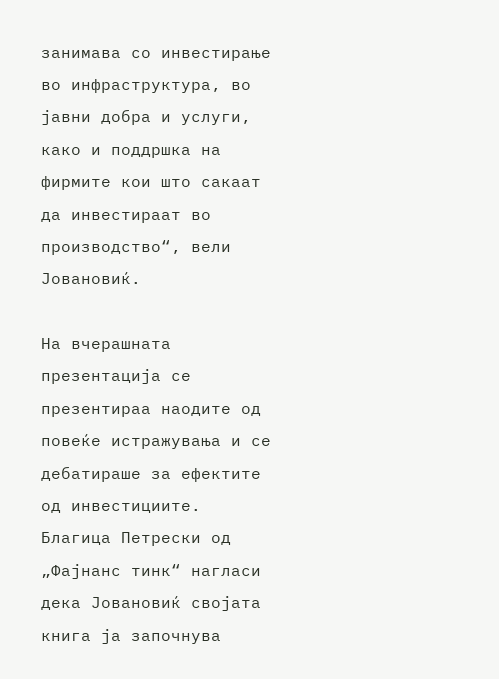занимава со инвестирање во инфраструктура, во јавни добра и услуги, како и поддршка на фирмите кои што сакаат да инвестираат во производство“, вели Јовановиќ.

На вчерашната презентација се презентираа наодите од повеќе истражувања и се дебатираше за ефектите од инвестициите. Благица Петрески од „Фајнанс тинк“ нагласи дека Јовановиќ својата книга ја започнува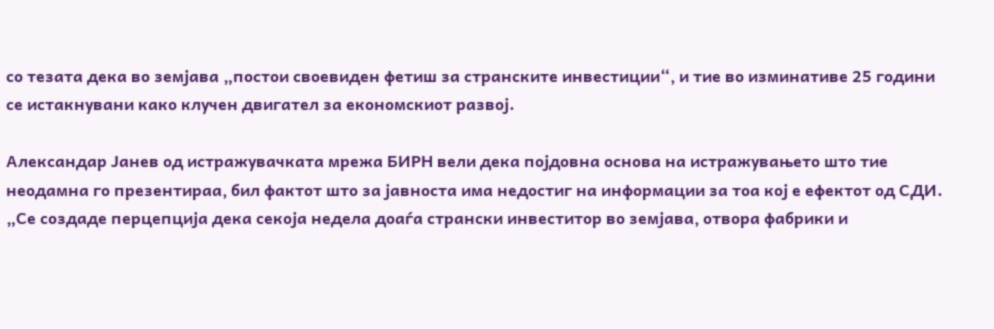со тезата дека во земјава „постои своевиден фетиш за странските инвестиции“, и тие во изминативе 25 години се истакнувани како клучен двигател за економскиот развој.

Александар Јанев од истражувачката мрежа БИРН вели дека појдовна основа на истражувањето што тие неодамна го презентираа, бил фактот што за јавноста има недостиг на информации за тоа кој е ефектот од СДИ. „Се создаде перцепција дека секоја недела доаѓа странски инвеститор во земјава, отвора фабрики и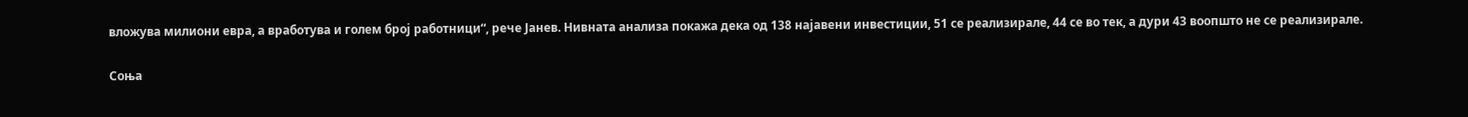вложува милиони евра, а вработува и голем број работници“, рече Јанев. Нивната анализа покажа дека од 138 најавени инвестиции, 51 се реализирале, 44 се во тек, а дури 43 воопшто не се реализирале.

Соња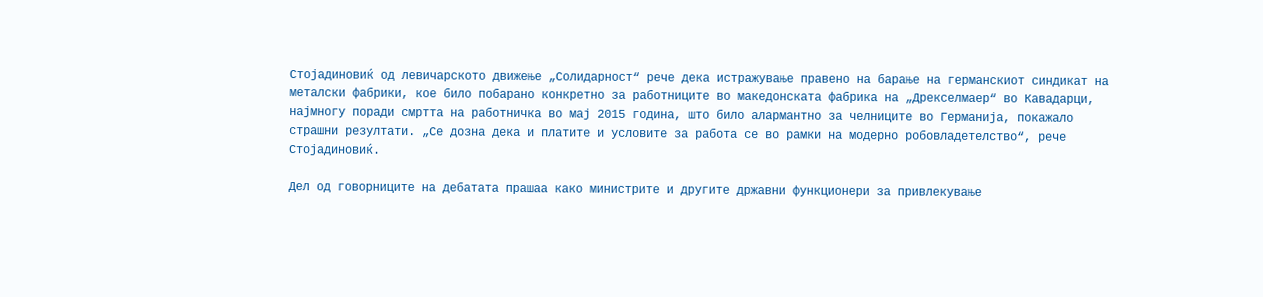Стојадиновиќ од левичарското движење „Солидарност“ рече дека истражување правено на барање на германскиот синдикат на металски фабрики, кое било побарано конкретно за работниците во македонската фабрика на „Дрекселмаер“ во Кавадарци, најмногу поради смртта на работничка во мај 2015 година, што било алармантно за челниците во Германија, покажало страшни резултати. „Се дозна дека и платите и условите за работа се во рамки на модерно робовладетелство“, рече Стојадиновиќ.

Дел од говорниците на дебатата прашаа како министрите и другите државни функционери за привлекување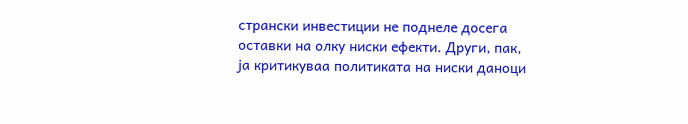странски инвестиции не поднеле досега оставки на олку ниски ефекти. Други, пак, ја критикуваа политиката на ниски даноци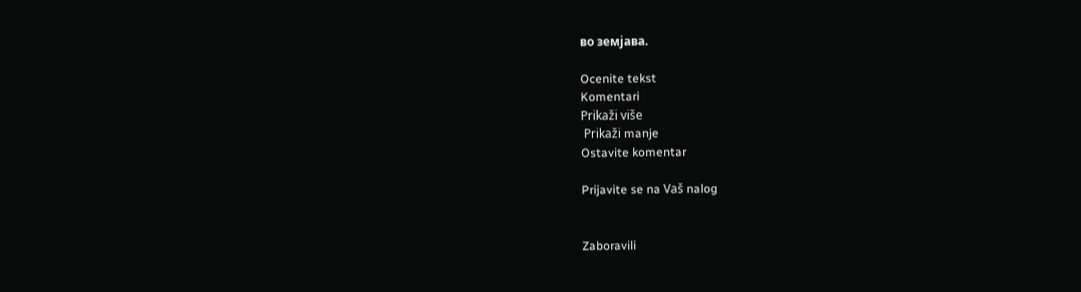во земјава.

Ocenite tekst
Komentari
Prikaži više
 Prikaži manje
Ostavite komentar

Prijavite se na Vaš nalog


Zaboravili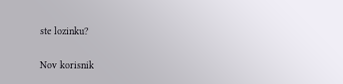ste lozinku?

Nov korisnik